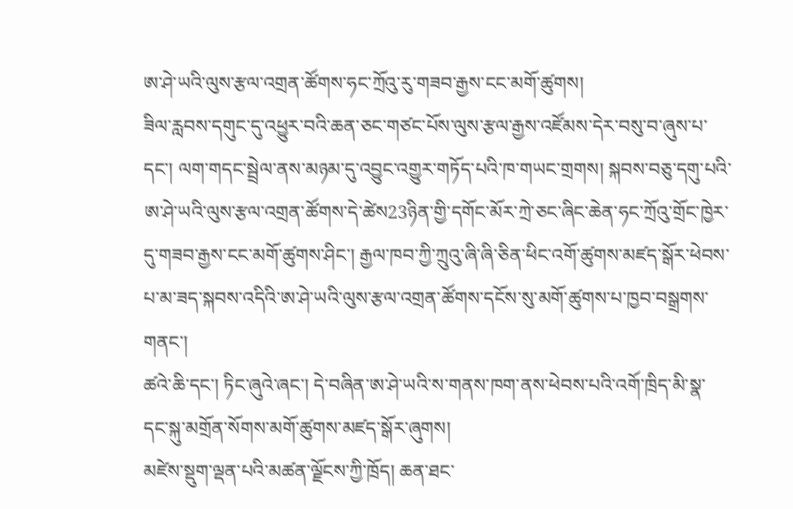ཨ་ཤེ་ཡའི་ལུས་རྩལ་འགྲན་ཚོགས་ཧང་ཀྲོའུ་རུ་གཟབ་རྒྱས་ངང་མགོ་ཚུགས།
ཟིལ་རླབས་དགུང་དུ་འཕྱུར་བའི་ཆན་ཅང་གཙང་པོས་ལུས་རྩལ་རྒྱས་འཛོམས་དེར་བསུ་བ་ཞུས་པ་དང་། ལག་གདང་སྦྲེལ་ནས་མཉམ་དུ་འབྱུང་འགྱུར་གཏོད་པའི་ཁ་གཡང་གྲགས། སྐབས་བཅུ་དགུ་པའི་ཨ་ཤེ་ཡའི་ལུས་རྩལ་འགྲན་ཚོགས་དེ་ཚེས23ཉིན་གྱི་དགོང་མོར་ཀྲེ་ཅང་ཞིང་ཆེན་ཧང་ཀྲོའུ་གྲོང་ཁྱེར་དུ་གཟབ་རྒྱས་ངང་མགོ་ཚུགས་ཤིང་། རྒྱལ་ཁབ་ཀྱི་ཀྲུའུ་ཞི་ཞི་ཅིན་ཕིང་འགོ་ཚུགས་མཛད་སྒོར་ཕེབས་པ་མ་ཟད་སྐབས་འདིའི་ཨ་ཤེ་ཡའི་ལུས་རྩལ་འགྲན་ཚོགས་དངོས་སུ་མགོ་ཚུགས་པ་ཁྱབ་བསྒྲགས་གནང་།
ཚའེ་ཆི་དང་། ཏིང་ཞུའེ་ཞང་། དེ་བཞིན་ཨ་ཤེ་ཡའི་ས་གནས་ཁག་ནས་ཕེབས་པའི་འགོ་ཁྲིད་མི་སྣ་དང་སྐུ་མགྲོན་སོགས་མགོ་ཚུགས་མཛད་སྒོར་ཞུགས།
མཛེས་སྡུག་ལྡན་པའི་མཚན་ལྗོངས་ཀྱི་ཁྲོད། ཆན་ཐང་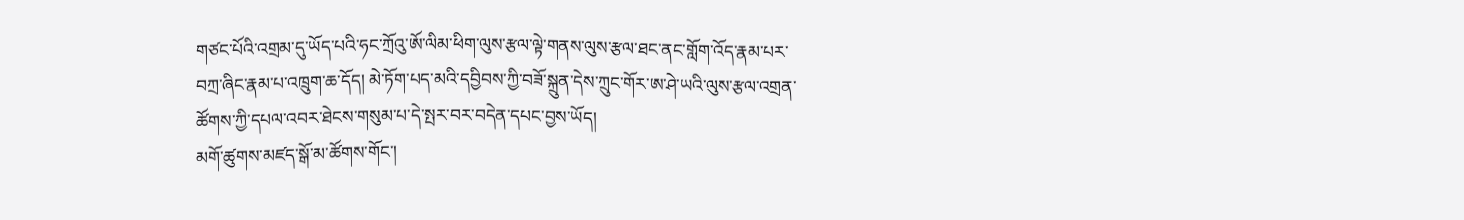གཙང་པོའི་འགྲམ་དུ་ཡོད་པའི་ཧང་ཀྲོའུ་ཨོ་ལིམ་ཕིག་ལུས་རྩལ་ལྟེ་གནས་ལུས་རྩལ་ཐང་ནང་གློག་འོད་རྣམ་པར་བཀྲ་ཞིང་རྣམ་པ་འཁྲུག་ཆ་དོད། མེ་ཏོག་པད་མའི་དབྱིབས་ཀྱི་བཟོ་སྐྲུན་དེས་ཀྲུང་གོར་ཨ་ཤེ་ཡའི་ལུས་རྩལ་འགྲན་ཚོགས་ཀྱི་དཔལ་འབར་ཐེངས་གསུམ་པ་དེ་སྤར་བར་བདེན་དཔང་བྱས་ཡོད།
མགོ་ཚུགས་མཛད་སྒོ་མ་ཚོགས་གོང་།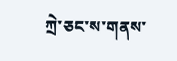ཀྲེ་ཅང་ས་གནས་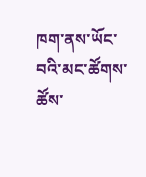ཁག་ནས་ཡོང་བའི་མང་ཚོགས་ཚོས་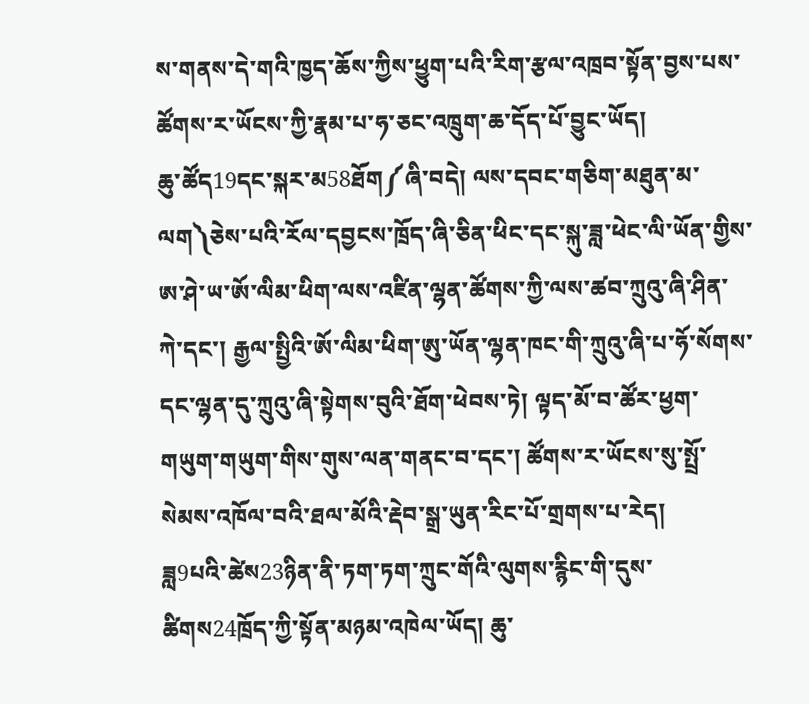ས་གནས་དེ་གའི་ཁྱད་ཆོས་ཀྱིས་ཕྱུག་པའི་རིག་རྩལ་འཁྲབ་སྟོན་བྱས་པས་ཚོགས་ར་ཡོངས་ཀྱི་རྣམ་པ་ཧ་ཅང་འཁྲུག་ཆ་དོད་པོ་བྱུང་ཡོད།
ཆུ་ཚོད19དང་སྐར་མ58ཐོག༼ཞི་བདེ། ལས་དབང་གཅིག་མཐུན་མ་ལག༽ཅེས་པའི་རོལ་དབྱངས་ཁྲོད་ཞི་ཅིན་ཕིང་དང་སྐུ་ཟླ་ཕེང་ལི་ཡོན་གྱིས་ཨ་ཤེ་ཡ་ཨོ་ལིམ་ཕིག་ལས་འཛིན་ལྷན་ཚོགས་ཀྱི་ལས་ཚབ་ཀྲུའུ་ཞི་ཤིན་ཀེ་དང་། རྒྱལ་སྤྱིའི་ཨོ་ལིམ་ཕིག་ཨུ་ཡོན་ལྷན་ཁང་གི་ཀྲུའུ་ཞི་པ་ཧོ་སོགས་དང་ལྷན་དུ་ཀྲུའུ་ཞི་སྟེགས་བུའི་ཐོག་ཕེབས་ཏེ། ལྟད་མོ་བ་ཚོར་ཕྱག་གཡུག་གཡུག་གིས་གུས་ལན་གནང་བ་དང་། ཚོགས་ར་ཡོངས་སུ་སྤྲོ་སེམས་འཁོལ་བའི་ཐལ་མོའི་རྡེབ་སྒྲ་ཡུན་རིང་པོ་གྲགས་པ་རེད།
ཟླ9པའི་ཚེས23ཉིན་ནི་ཏག་ཏག་ཀྲུང་གོའི་ལུགས་རྙིང་གི་དུས་ཚིགས24ཁྲོད་ཀྱི་སྟོན་མཉམ་འཁེལ་ཡོད། ཆུ་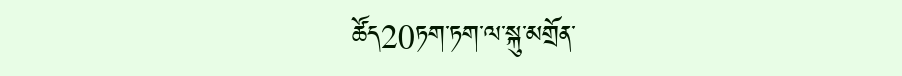ཚོད20ཏག་ཏག་ལ་སྐུ་མགྲོན་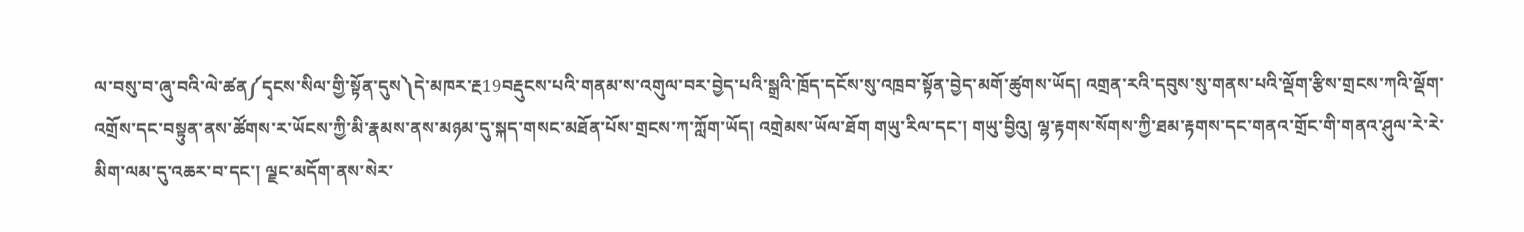ལ་བསུ་བ་ཞུ་བའི་ལེ་ཚན༼དྭངས་སིལ་གྱི་སྟོན་དུས༽དེ་མཁར་རྔ19བརྡུངས་པའི་གནམ་ས་འགུལ་བར་བྱེད་པའི་སྒྲའི་ཁྲོད་དངོས་སུ་འཁྲབ་སྟོན་བྱེད་མགོ་ཚུགས་ཡོད། འགྲན་རའི་དབུས་སུ་གནས་པའི་ལྡོག་རྩིས་གྲངས་ཀའི་ལྡོག་འགྲོས་དང་བསྟུན་ནས་ཚོགས་ར་ཡོངས་ཀྱི་མི་རྣམས་ནས་མཉམ་དུ་སྐད་གསང་མཐོན་པོས་གྲངས་ཀ་ཀློག་ཡོད། འགྲེམས་ཡོལ་ཐོག གཡུ་རིལ་དང་། གཡུ་བྱིའུ། ལྷ་རྟགས་སོགས་ཀྱི་ཐམ་རྟགས་དང་གནའ་གྲོང་གི་གནའ་ཤུལ་རེ་རེ་མིག་ལམ་དུ་འཆར་བ་དང་། ལྗང་མདོག་ནས་སེར་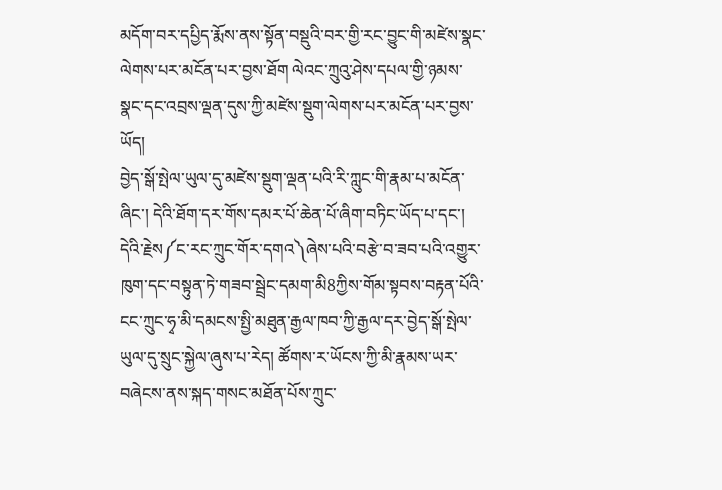མདོག་བར་དཔྱིད་རྨོས་ནས་སྟོན་བསྡུའི་བར་གྱི་རང་བྱུང་གི་མཛེས་སྣང་ལེགས་པར་མངོན་པར་བྱས་ཐོག ལེའང་ཀྲུའུ་ཤེས་དཔལ་གྱི་ཉམས་སྣང་དང་འབྲས་ལྡན་དུས་ཀྱི་མཛེས་སྡུག་ལེགས་པར་མངོན་པར་བྱས་ཡོད།
བྱེད་སྒོ་སྤེལ་ཡུལ་དུ་མཛེས་སྡུག་ལྡན་པའི་རི་ཀླུང་གི་རྣམ་པ་མངོན་ཞིང་། དེའི་ཐོག་དར་གོས་དམར་པོ་ཆེན་པོ་ཞིག་བཏིང་ཡོད་པ་དང་། དེའི་རྗེས༼ང་རང་ཀྲུང་གོར་དགའ༽ཞེས་པའི་བརྩེ་བ་ཟབ་པའི་འགྱུར་ཁུག་དང་བསྟུན་ཏེ་གཟབ་སྦྲེང་དམག་མི8ཀྱིས་གོམ་སྟབས་བརྟན་པོའི་ངང་ཀྲུང་ཧྭ་མི་དམངས་སྤྱི་མཐུན་རྒྱལ་ཁབ་ཀྱི་རྒྱལ་དར་བྱེད་སྒོ་སྤེལ་ཡུལ་དུ་སྲུང་སྐྱེལ་ཞུས་པ་རེད། ཚོགས་ར་ཡོངས་ཀྱི་མི་རྣམས་ཡར་བཞེངས་ནས་སྐད་གསང་མཐོན་པོས་ཀྲུང་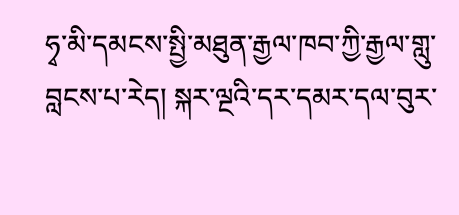ཧྭ་མི་དམངས་སྤྱི་མཐུན་རྒྱལ་ཁབ་ཀྱི་རྒྱལ་གླུ་བླངས་པ་རེད། སྐར་ལྔའི་དར་དམར་དལ་བུར་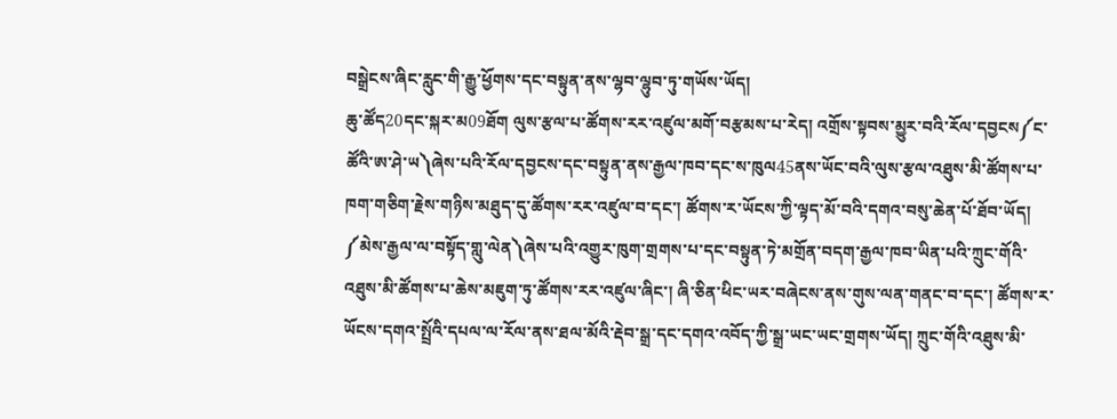བསྒྲེངས་ཞིང་རླུང་གི་རྒྱུ་ཕྱོགས་དང་བསྟུན་ནས་ལྷབ་ལྷུབ་ཏུ་གཡོས་ཡོད།
ཆུ་ཚོད20དང་སྐར་མ09ཐོག ལུས་རྩལ་པ་ཚོགས་རར་འཛུལ་མགོ་བརྩམས་པ་རེད། འགྲོས་སྟབས་མྱུར་བའི་རོལ་དབྱངས༼ང་ཚོའི་ཨ་ཤེ་ཡ༽ཞེས་པའི་རོལ་དབྱངས་དང་བསྟུན་ནས་རྒྱལ་ཁབ་དང་ས་ཁུལ45ནས་ཡོང་བའི་ལུས་རྩལ་འཐུས་མི་ཚོགས་པ་ཁག་གཅིག་རྗེས་གཉིས་མཐུད་དུ་ཚོགས་རར་འཛུལ་བ་དང་། ཚོགས་ར་ཡོངས་ཀྱི་ལྟད་མོ་བའི་དགའ་བསུ་ཆེན་པོ་ཐོབ་ཡོད། ༼མེས་རྒྱལ་ལ་བསྟོད་གླུ་ལེན༽ཞེས་པའི་འགྱུར་ཁུག་གྲགས་པ་དང་བསྟུན་ཏེ་མགྲོན་བདག་རྒྱལ་ཁབ་ཡིན་པའི་ཀྲུང་གོའི་འཐུས་མི་ཚོགས་པ་ཆེས་མཇུག་ཏུ་ཚོགས་རར་འཛུལ་ཞིང་། ཞི་ཅིན་ཕིང་ཡར་བཞེངས་ནས་གུས་ལན་གནང་བ་དང་། ཚོགས་ར་ཡོངས་དགའ་སྤྲོའི་དཔལ་ལ་རོལ་ནས་ཐལ་མོའི་རྡེབ་སྒྲ་དང་དགའ་འབོད་ཀྱི་སྒྲ་ཡང་ཡང་གྲགས་ཡོད། ཀྲུང་གོའི་འཐུས་མི་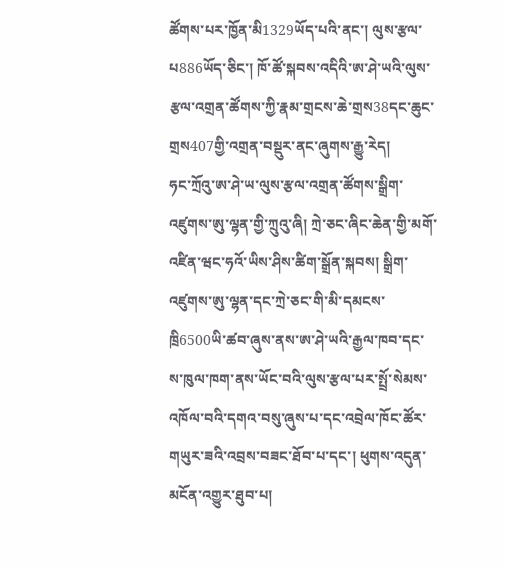ཚོགས་པར་ཁྱོན་མི1329ཡོད་པའི་ནང་། ལུས་རྩལ་པ886ཡོད་ཅིང་། ཁོ་ཚོ་སྐབས་འདིའི་ཨ་ཤེ་ཡའི་ལུས་རྩལ་འགྲན་ཚོགས་ཀྱི་རྣམ་གྲངས་ཆེ་གྲས38དང་ཆུང་གྲས407གྱི་འགྲན་བསྡུར་ནང་ཞུགས་རྒྱུ་རེད།
ཧང་ཀྲོའུ་ཨ་ཤེ་ཡ་ལུས་རྩལ་འགྲན་ཚོགས་སྒྲིག་འཛུགས་ཨུ་ལྷན་གྱི་ཀྲུའུ་ཞི། ཀྲེ་ཅང་ཞིང་ཆེན་གྱི་མགོ་འཛིན་ཝང་ཧའོ་ཡིས་ཤིས་ཚིག་སྒྲོན་སྐབས། སྒྲིག་འཛུགས་ཨུ་ལྷན་དང་ཀྲེ་ཅང་གི་མི་དམངས་ཁྲི6500ཡི་ཚབ་ཞུས་ནས་ཨ་ཤེ་ཡའི་རྒྱལ་ཁབ་དང་ས་ཁུལ་ཁག་ནས་ཡོང་བའི་ལུས་རྩལ་པར་སྤྲོ་སེམས་འཁོལ་བའི་དགའ་བསུ་ཞུས་པ་དང་འབྲེལ་ཁོང་ཚོར་གཡུར་ཟའི་འབྲས་བཟང་ཐོབ་པ་དང་། ཕུགས་འདུན་མངོན་འགྱུར་ཐུབ་པ།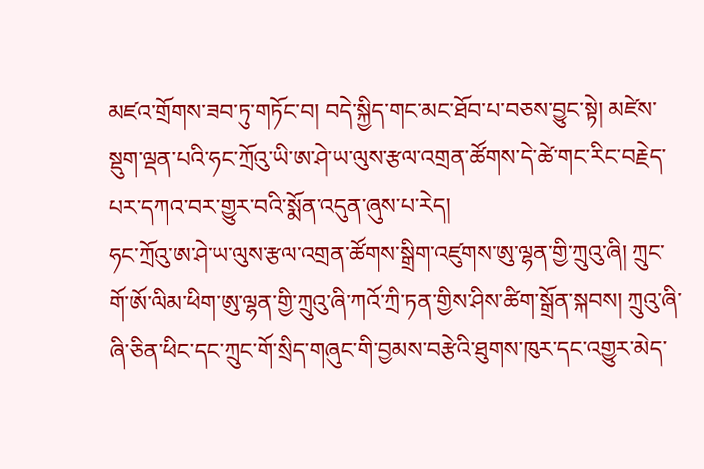མཛའ་གྲོགས་ཟབ་ཏུ་གཏོང་བ། བདེ་སྐྱིད་གང་མང་ཐོབ་པ་བཅས་བྱུང་སྟེ། མཛེས་སྡུག་ལྡན་པའི་ཧང་ཀྲོའུ་ཡི་ཨ་ཤེ་ཡ་ལུས་རྩལ་འགྲན་ཚོགས་དེ་ཚེ་གང་རིང་བརྗེད་པར་དཀའ་བར་གྱུར་བའི་སྨོན་འདུན་ཞུས་པ་རེད།
ཧང་ཀྲོའུ་ཨ་ཤེ་ཡ་ལུས་རྩལ་འགྲན་ཚོགས་སྒྲིག་འཛུགས་ཨུ་ལྷན་གྱི་ཀྲུའུ་ཞི། ཀྲུང་གོ་ཨོ་ལིམ་ཕིག་ཨུ་ལྷན་གྱི་ཀྲུའུ་ཞི་ཀའོ་ཀྲི་ཏན་གྱིས་ཤིས་ཚིག་སྒྲོན་སྐབས། ཀྲུའུ་ཞི་ཞི་ཅིན་ཕིང་དང་ཀྲུང་གོ་སྲིད་གཞུང་གི་བྱམས་བརྩེའི་ཐུགས་ཁུར་དང་འགྱུར་མེད་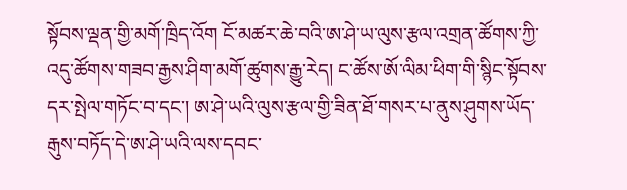སྟོབས་ལྡན་གྱི་མགོ་ཁྲིད་འོག ངོ་མཚར་ཆེ་བའི་ཨ་ཤེ་ཡ་ལུས་རྩལ་འགྲན་ཚོགས་ཀྱི་འདུ་ཚོགས་གཟབ་རྒྱས་ཤིག་མགོ་ཚུགས་རྒྱུ་རེད། ང་ཚོས་ཨོ་ལིམ་ཕིག་གི་སྙིང་སྟོབས་དར་སྤེལ་གཏོང་བ་དང་། ཨ་ཤེ་ཡའི་ལུས་རྩལ་གྱི་ཟིན་ཐོ་གསར་པ་ནུས་ཤུགས་ཡོད་རྒུས་བཏོད་དེ་ཨ་ཤེ་ཡའི་ལས་དབང་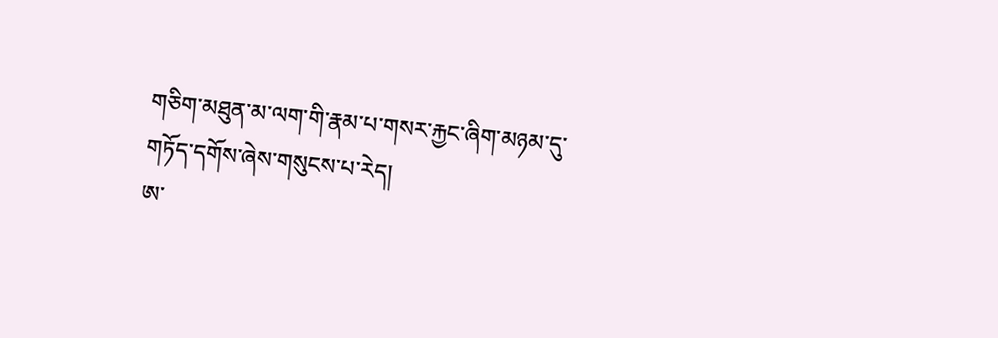གཅིག་མཐུན་མ་ལག་གི་རྣམ་པ་གསར་རྐྱང་ཞིག་མཉམ་དུ་གཏོད་དགོས་ཞེས་གསུངས་པ་རེད།
ཨ་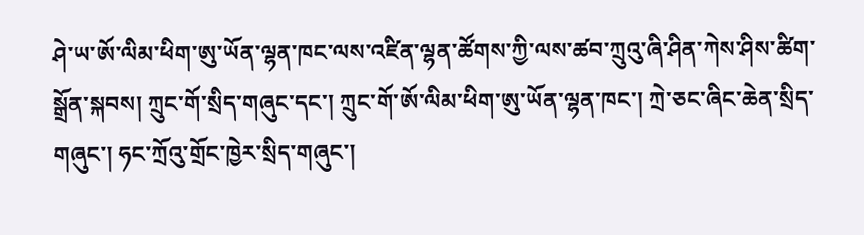ཤེ་ཡ་ཨོ་ལིམ་ཕིག་ཨུ་ཡོན་ལྷན་ཁང་ལས་འཛིན་ལྷན་ཚོགས་ཀྱི་ལས་ཚབ་ཀྲུའུ་ཞི་ཤིན་ཀེས་ཤིས་ཚིག་སྒྲོན་སྐབས། ཀྲུང་གོ་སྲིད་གཞུང་དང་། ཀྲུང་གོ་ཨོ་ལིམ་ཕིག་ཨུ་ཡོན་ལྷན་ཁང་། ཀྲེ་ཅང་ཞིང་ཆེན་སྲིད་གཞུང་། ཧང་ཀྲོའུ་གྲོང་ཁྱེར་སྲིད་གཞུང་།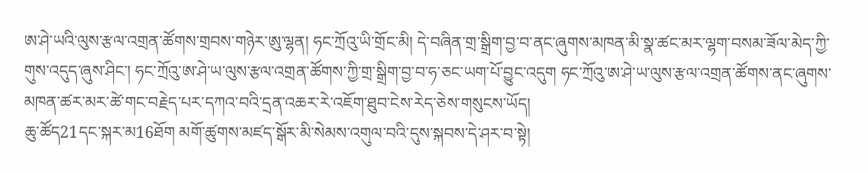ཨ་ཤེ་ཡའི་ལུས་རྩལ་འགྲན་ཚོགས་གྲབས་གཉེར་ཨུ་ལྷན། ཧང་ཀྲོའུ་ཡི་གྲོང་མི། དེ་བཞིན་གྲ་སྒྲིག་བྱ་བ་ནང་ཞུགས་མཁན་མི་སྣ་ཚང་མར་ལྷག་བསམ་ཟོལ་མེད་ཀྱི་གུས་འདུད་ཞུས་ཤིང་། ཧང་ཀྲོའུ་ཨ་ཤེ་ཡ་ལུས་རྩལ་འགྲན་ཚོགས་ཀྱི་གྲ་སྒྲིག་བྱ་བ་ཧ་ཅང་ཡག་པོ་བྱུང་འདུག ཧང་ཀྲོའུ་ཨ་ཤེ་ཡ་ལུས་རྩལ་འགྲན་ཚོགས་ནང་ཞུགས་མཁན་ཚར་མར་ཚེ་གང་བརྗེད་པར་དཀའ་བའི་དྲན་འཆར་རེ་འཇོག་ཐུབ་ངེས་རེད་ཅེས་གསུངས་ཡོད།
ཆུ་ཚོད21དང་སྐར་མ16ཐོག མགོ་ཚུགས་མཛད་སྒོར་མི་སེམས་འགུལ་བའི་དུས་སྐབས་དེ་ཤར་བ་སྟེ།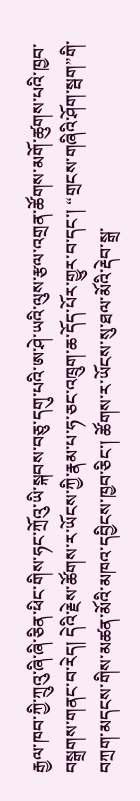རྒྱལ་ཁབ་ཀྱི་ཀྲུའུ་ཞི་ཞི་ཅིན་ཕིང་གིས་ཧང་ཀྲོའུ་ཡི་སྐབས་བཅུ་དགུ་པའི་ཨ་ཤེ་ཡའི་ལུས་རྩལ་འགྲན་ཚོགས་མགོ་ཚུགས་པའི་ཁྱབ་བསྒྲགས་གནང་བ་རེད། དེའི་རྗེས་ཚོགས་ར་ཡོངས་ཀྱི་རྣམ་པ་ཧ་ཅང་འཁྲུག་ཆ་དོད་པོར་གྱུར་བ་དང་། “གྲངས་གཞིའི་ཤོག་སྦག”གི་བཀྲག་མདངས་གིས་མཚན་མོའི་མཁའ་དབྱིངས་ཁྱབ་ཅིང་། ཚོགས་ར་ཡོངས་སུ་ཐལ་མོའི་རྡེབ་སྒྲ་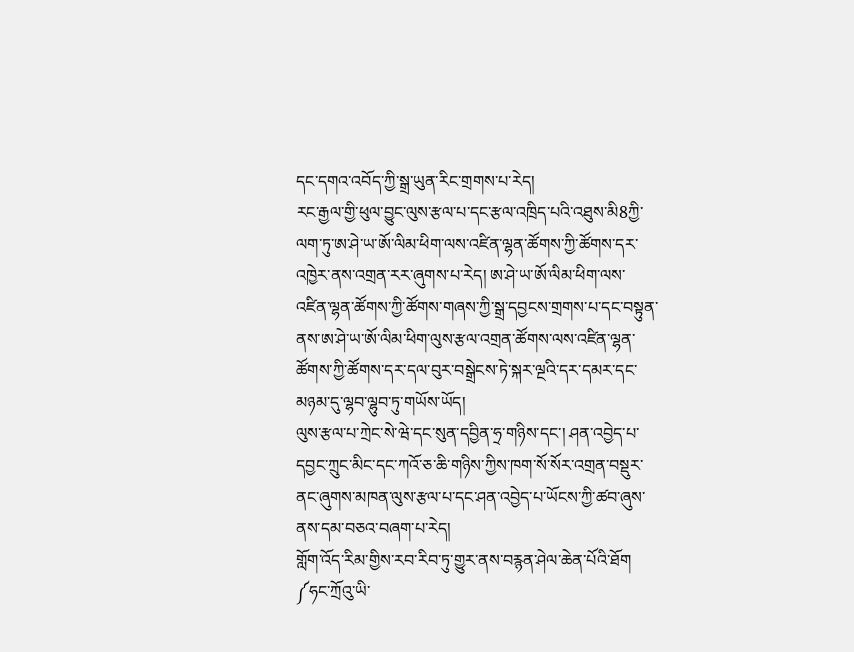དང་དགའ་འབོད་ཀྱི་སྒྲ་ཡུན་རིང་གྲགས་པ་རེད།
རང་རྒྱལ་གྱི་ཕུལ་བྱུང་ལུས་རྩལ་པ་དང་རྩལ་འཁྲིད་པའི་འཐུས་མི8ཀྱི་ལག་ཏུ་ཨ་ཤེ་ཡ་ཨོ་ལིམ་ཕིག་ལས་འཛིན་ལྷན་ཚོགས་ཀྱི་ཚོགས་དར་འཁྱེར་ནས་འགྲན་རར་ཞུགས་པ་རེད། ཨ་ཤེ་ཡ་ཨོ་ལིམ་ཕིག་ལས་འཛིན་ལྷན་ཚོགས་ཀྱི་ཚོགས་གཞས་ཀྱི་སྒྲ་དབྱངས་གྲགས་པ་དང་བསྟུན་ནས་ཨ་ཤེ་ཡ་ཨོ་ལིམ་ཕིག་ལུས་རྩལ་འགྲན་ཚོགས་ལས་འཛིན་ལྷན་ཚོགས་ཀྱི་ཚོགས་དར་དལ་བུར་བསྒྲེངས་ཏེ་སྐར་ལྔའི་དར་དམར་དང་མཉམ་དུ་ལྷབ་ལྷུབ་ཏུ་གཡོས་ཡོད།
ལུས་རྩལ་པ་ཀྲེང་སེ་ཝེ་དང་སུན་དབྱིན་ཧྲ་གཉིས་དང་། ཤན་འབྱེད་པ་དབྱང་ཀྲུང་མིང་དང་ཀའོ་ཅ་ཆི་གཉིས་ཀྱིས་ཁག་སོ་སོར་འགྲན་བསྡུར་ནང་ཞུགས་མཁན་ལུས་རྩལ་པ་དང་ཤན་འབྱེད་པ་ཡོངས་ཀྱི་ཚབ་ཞུས་ནས་དམ་བཅའ་བཞག་པ་རེད།
གློག་འོད་རིམ་གྱིས་རབ་རིབ་ཏུ་གྱུར་ནས་བརྙན་ཤེལ་ཆེན་པོའི་ཐོག ༼ཧང་ཀྲོའུ་ཡི་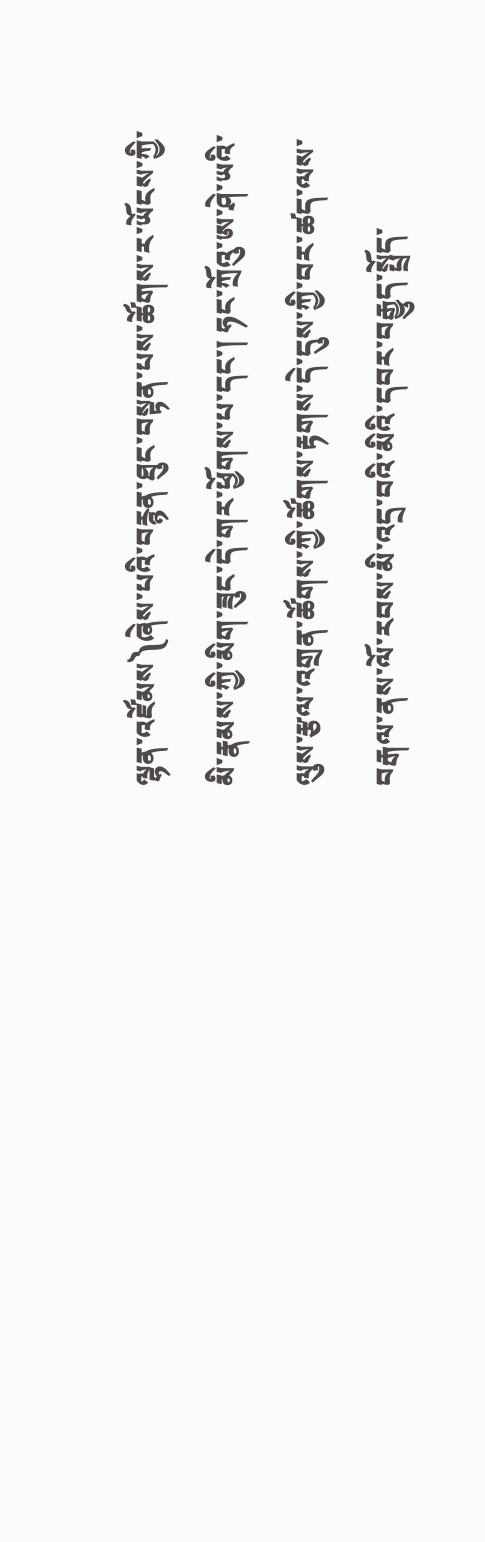ལྷན་འཛོམས༽ཞེས་པའི་བརྙན་ཐུང་བསྟན་པས་ཚོགས་ར་ཡོངས་ཀྱི་མི་རྣམས་ཀྱི་མིག་ཟུང་དེ་གར་ཕྱོགས་པ་དང་། ཧང་ཀྲོའུ་ཨ་ཤེ་ཡའི་ལུས་རྩལ་འགྲན་ཚོགས་ཀྱི་ཚོགས་རྟགས་དེ་དུས་ཀྱི་བར་ཚད་ལས་བརྒལ་ནས་ལོ་རབས་མི་འདྲ་བའི་མིའི་དབར་བརྒྱུད་སྤྲོད་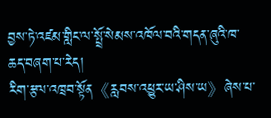བྱས་ཏེ་འཛམ་གླིང་ལ་སྤྲོ་སེམས་འཁོལ་བའི་གདན་ཞུའི་ཁ་ཆད་བཞག་པ་རེད།
རིག་རྩལ་འཁྲབ་སྟོན《རླབས་འཕྱུར་ཡ་ཤིས་ཡ》ཞེས་པ་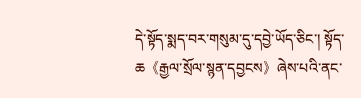དེ་སྟོད་སྨད་བར་གསུམ་དུ་དབྱེ་ཡོད་ཅིང་། སྟོད་ཆ《རྒྱལ་སྲོལ་སྙན་དབྱངས》ཞེས་པའི་ནང་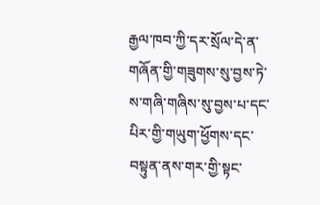རྒྱལ་ཁབ་ཀྱི་དར་སྲོལ་དེ་ན་གཞོན་གྱི་གཟུགས་སུ་བྱས་ཏེ་ས་གཞི་གཞིས་སུ་བྱས་པ་དང་པིར་གྱི་གཡུག་ཕྱོགས་དང་བསྟུན་ནས་གར་གྱི་སྟང་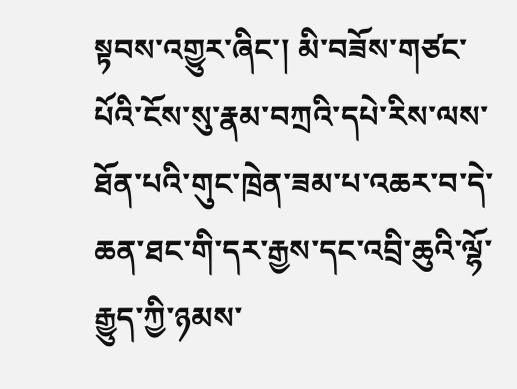སྟབས་འགྱུར་ཞིང་། མི་བཟོས་གཙང་པོའི་ངོས་སུ་རྣམ་བཀྲའི་དཔེ་རིས་ལས་ཐོན་པའི་གུང་ཁྲེན་ཟམ་པ་འཆར་བ་དེ་ཆན་ཐང་གི་དར་རྒྱས་དང་འབྲི་ཆུའི་ལྷོ་རྒྱུད་ཀྱི་ཉམས་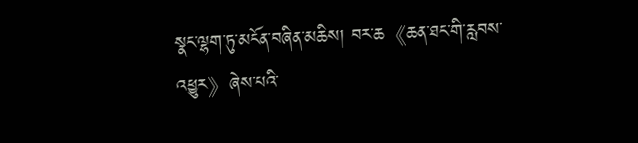སྣང་ལྷག་ཏུ་མངོན་བཞིན་མཆིས། བར་ཆ《ཆན་ཐང་གི་རླབས་འཕྱུར》ཞེས་པའི་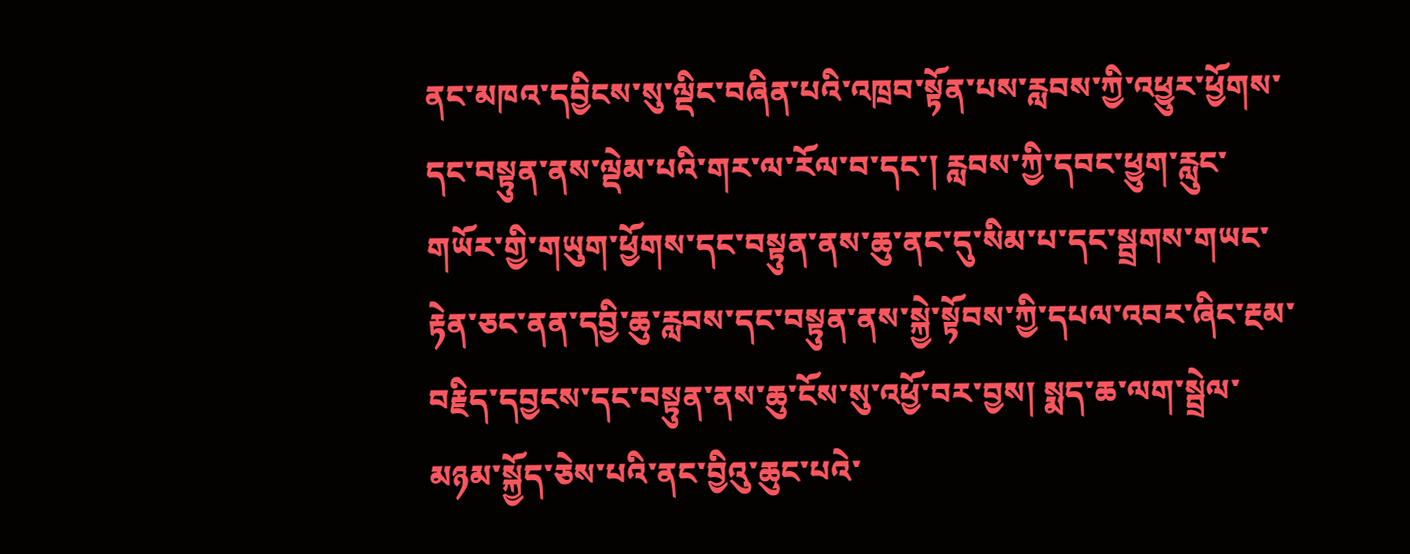ནང་མཁའ་དབྱིངས་སུ་ལྡིང་བཞིན་པའི་འཁྲབ་སྟོན་པས་རླབས་ཀྱི་འཕྱུར་ཕྱོགས་དང་བསྟུན་ནས་ལྡེམ་པའི་གར་ལ་རོལ་བ་དང་། རླབས་ཀྱི་དབང་ཕྱུག་རླུང་གཡོར་གྱི་གཡུག་ཕྱོགས་དང་བསྟུན་ནས་ཆུ་ནང་དུ་སིམ་པ་དང་སྦྲགས་གཡང་རྟེན་ཅང་ནན་དབྱི་ཆུ་རླབས་དང་བསྟུན་ནས་སྐྱེ་སྟོབས་ཀྱི་དཔལ་འབར་ཞིང་རྔམ་བརྗིད་དབྱངས་དང་བསྟུན་ནས་ཆུ་ངོས་སུ་འཕྱོ་བར་བྱས། སྨད་ཆ་ལག་སྦྲེལ་མཉམ་སྐྱོད་ཅེས་པའི་ནང་བྱིའུ་ཆུང་པའེ་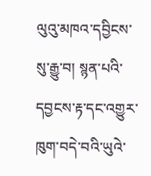ལུའུ་མཁའ་དབྱིངས་སུ་རྒྱུ་བ། སྙན་པའི་དབྱངས་རྟ་དང་འགྱུར་ཁུག་བདེ་བའི་ཡུའེ་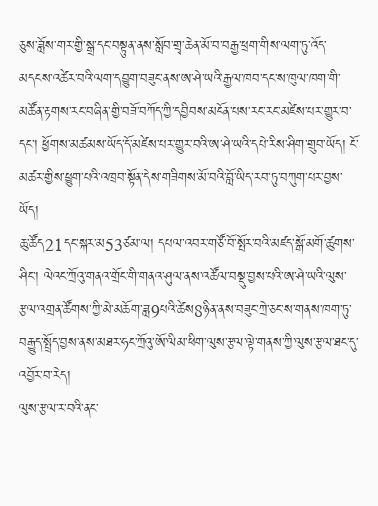ཅུས་ཟློས་གར་གྱི་སྒྲ་དང་བསྟུན་ནས་སློབ་གྲྭ་ཆེན་མོ་བ་བརྒྱ་ཕྲག་གིས་ལག་ཏུ་འོད་མདངས་འཚེར་བའི་ལག་དབྱུག་བཟུང་ནས་ཨ་ཤེ་ཡའི་རྒྱལ་ཁབ་དང་ས་ཁུལ་ཁག་གི་མཚོན་རྟགས་རང་བཞིན་གྱི་བཟོ་བཀོད་ཀྱི་དབྱིབས་མངོན་པས་རང་རང་མཛེས་པར་གྱུར་བ་དང་། ཕྱོགས་མཚམས་ཡོད་དོ་མཛེས་པར་གྱུར་བའི་ཨ་ཤེ་ཡའི་དཔེ་རིས་ཤིག་གྲུབ་ཡོད། ངོ་མཚར་གྱིས་ཕྱུག་པའི་འཁྲབ་སྟོན་དེས་གཟིགས་མོ་བའི་བློ་ཡིད་རབ་ཏུ་བཀུག་པར་བྱས་ཡོད།
ཆུ་ཚོད21དང་སྐར་མ53ཙམ་ལ། དཔལ་འབར་གཙོ་བོ་སྤོར་བའི་མཛད་སྒོ་མགོ་ཚུགས་ཤིང་། ལེའང་ཀྲོའུ་གནའ་གྲོང་གི་གནའ་ཤུལ་ནས་འཚོལ་བསྡུ་བྱས་པའི་ཨ་ཤེ་ཡའི་ལུས་རྩལ་འགྲན་ཚོགས་ཀྱི་མེ་མཆོག་ཟླ9པའི་ཚེས8ཉིན་ནས་བཟུང་ཀྲེ་ཅང་ས་གནས་ཁག་ཏུ་བརྒྱུད་སྤྲོད་བྱས་ནས་མཐར་ཧང་ཀྲོའུ་ཨོ་ལིམ་ཕིག་ལུས་རྩལ་ལྟེ་གནས་ཀྱི་ལུས་རྩལ་ཐང་དུ་འབྱོར་བ་རེད།
ལུས་རྩལ་ར་བའི་ནང་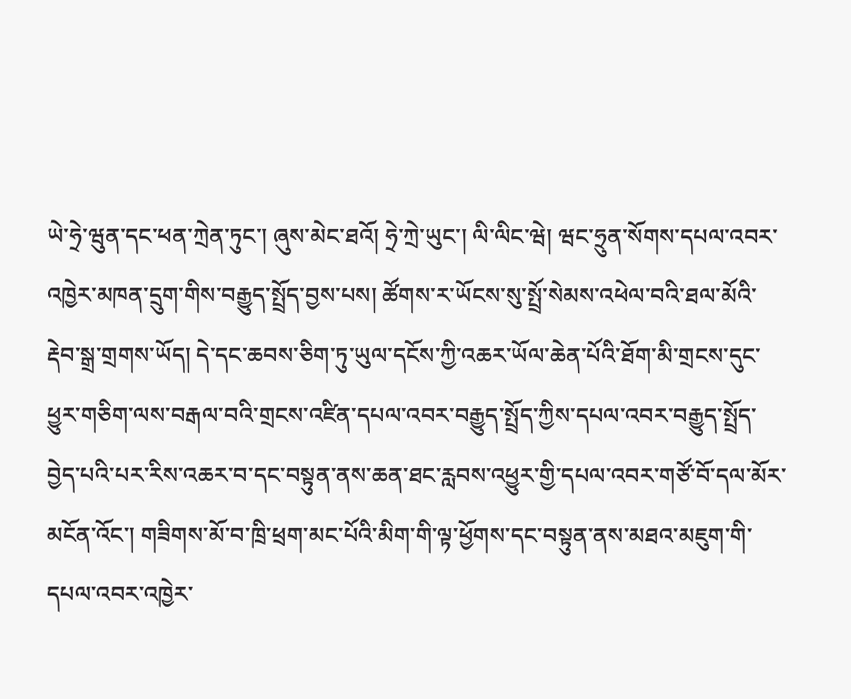ཡེ་ཧྲེ་ཝུན་དང་ཕན་ཀྲེན་ཏུང་། ཞུས་མེང་ཐའོ། ཧྲེ་ཀྲེ་ཡུང་། ལི་ལིང་ཝེ། ཝང་ཧྲུན་སོགས་དཔལ་འབར་འཁྱེར་མཁན་དྲུག་གིས་བརྒྱུད་སྤྲོད་བྱས་པས། ཚོགས་ར་ཡོངས་སུ་སྤྲོ་སེམས་འཕེལ་བའི་ཐལ་མོའི་རྡེབ་སྒྲ་གྲགས་ཡོད། དེ་དང་ཆབས་ཅིག་ཏུ་ཡུལ་དངོས་ཀྱི་འཆར་ཡོལ་ཆེན་པོའི་ཐོག་མི་གྲངས་དུང་ཕྱུར་གཅིག་ལས་བརྒལ་བའི་གྲངས་འཛིན་དཔལ་འབར་བརྒྱུད་སྤྲོད་ཀྱིས་དཔལ་འབར་བརྒྱུད་སྤྲོད་བྱེད་པའི་པར་རིས་འཆར་བ་དང་བསྟུན་ནས་ཆན་ཐང་རླབས་འཕྱུར་གྱི་དཔལ་འབར་གཙོ་བོ་དལ་མོར་མངོན་འོང་། གཟིགས་མོ་བ་ཁྲི་ཕྲག་མང་པོའི་མིག་གི་ལྟ་ཕྱོགས་དང་བསྟུན་ནས་མཐའ་མཇུག་གི་དཔལ་འབར་འཁྱེར་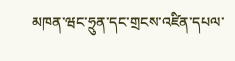མཁན་ཝང་ཧྲུན་དང་གྲངས་འཛིན་དཔལ་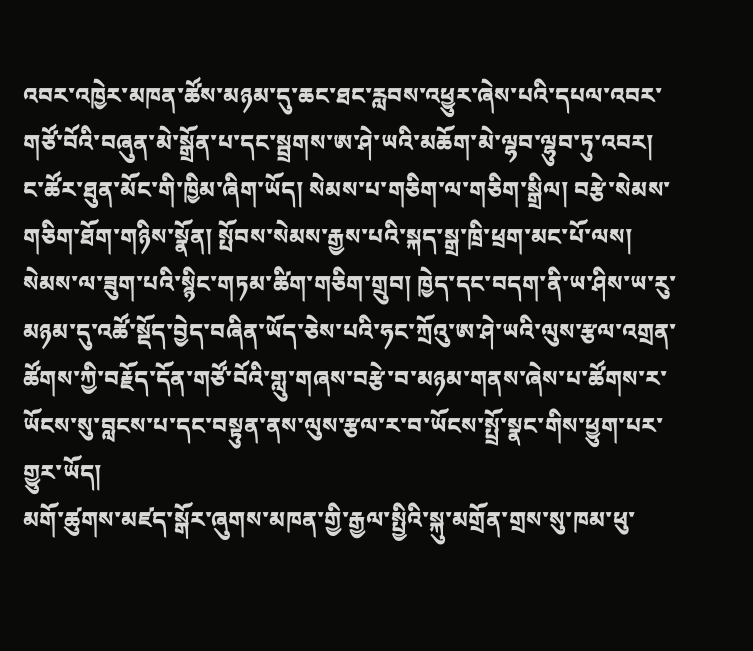འབར་འཁྱེར་མཁན་ཚོས་མཉམ་དུ་ཆང་ཐང་རླབས་འཕྱུར་ཞེས་པའི་དཔལ་འབར་གཙོ་བོའི་བཞུན་མེ་སྒྲོན་པ་དང་སྦྲགས་ཨ་ཤེ་ཡའི་མཆོག་མེ་ལྷབ་ལྷུབ་ཏུ་འབར། ང་ཚོར་ཐུན་མོང་གི་ཁྱིམ་ཞིག་ཡོད། སེམས་པ་གཅིག་ལ་གཅིག་སྒྲིལ། བརྩེ་སེམས་གཅིག་ཐོག་གཉིས་སྣོན། སྤོབས་སེམས་རྒྱས་པའི་སྐད་སྒྲ་ཁྲི་ཕྲག་མང་པོ་ལས། སེམས་ལ་ཟུག་པའི་སྙིང་གཏམ་ཚིག་གཅིག་གྲུབ། ཁྱེད་དང་བདག་ནི་ཡ་ཤིས་ཡ་རུ་མཉམ་དུ་འཚོ་སྡོད་བྱེད་བཞིན་ཡོད་ཅེས་པའི་ཧང་ཀྲོའུ་ཨ་ཤེ་ཡའི་ལུས་རྩལ་འགྲན་ཚོགས་ཀྱི་བརྗོད་དོན་གཙོ་བོའི་གླུ་གཞས་བརྩེ་བ་མཉམ་གནས་ཞེས་པ་ཚོགས་ར་ཡོངས་སུ་བླངས་པ་དང་བསྟུན་ནས་ལུས་རྩལ་ར་བ་ཡོངས་སྤྲོ་སྣང་གིས་ཕྱུག་པར་གྱུར་ཡོད།
མགོ་ཚུགས་མཛད་སྒོར་ཞུགས་མཁན་གྱི་རྒྱལ་སྤྱིའི་སྐུ་མགྲོན་གྲས་སུ་ཁམ་ཕུ་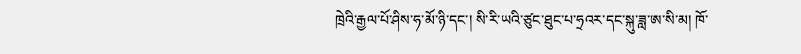ཁྲེའི་རྒྱལ་པོ་ཤིས་ཧ་མོ་ཉི་དང་། སི་རི་ཡའི་ཙུང་ཐུང་པ་ཧྲའར་དང་སྐུ་ཟླ་ཨ་སི་མ། ཁོ་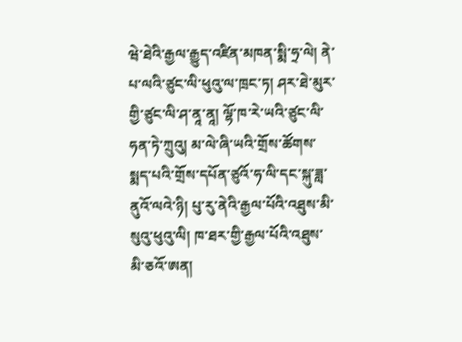ཝེ་ཐེའི་རྒྱལ་རྒྱུད་འཛིན་མཁན་སྨི་ཧྲ་ལེ། ནེ་པ་ལའི་ཙུང་ལི་ཕུའུ་ལ་ཁྲང་ཏ། ཤར་ཐེ་མུར་གྱི་ཙུང་ལི་ཤ་ནཱ་ནཱ། ལྷོ་ཁ་རེ་ཡའི་ཙུང་ལི་ཧན་ཏེ་ཀྲུའུ། མ་ལེ་ཞི་ཡའི་གྲོས་ཚོགས་སྨད་པའི་གྲོས་དཔོན་ཙུའོ་ཧ་ལི་དང་སྐུ་ཟླ་ནུའོ་ལའེ་ཉི། པུ་རུ་ནེའི་རྒྱལ་པོའི་འཐུས་མི་སུའུ་ཕུའུ་ལི། ཁ་ཐར་གྱི་རྒྱལ་པོའི་འཐུས་མི་ཅའོ་ཨན།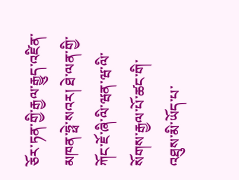ཅོར་ཏན་གྱི་རྒྱལ་རྒྱུད་འཛིན་མཁན་ཧྥེ་སའར། ཐེ་ལན་གྱི་ཀོང་ཇོ་ཞི་ལི་ཝན་ཝ་ལི་སོགས་རྒྱལ་པོ་ཚང་གི་འཐུས་མི་ཡོད་པ་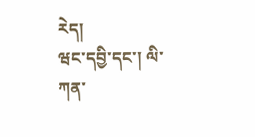རེད།
ཝང་དབྱི་དང་། ལི་ཀན་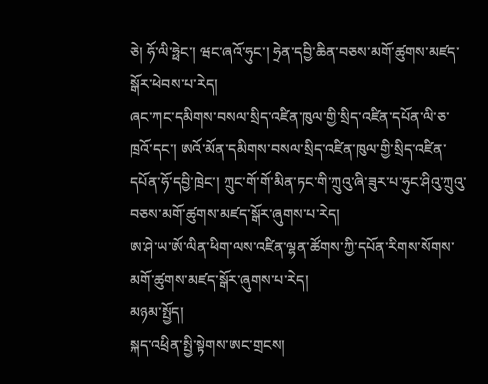ཅེ། ཧོ་ལི་ཧྥེང་། ཝང་ཞའོ་ཧུང་། ཧྲེན་དབྱི་ཆིན་བཅས་མགོ་ཚུགས་མཛད་སྒོར་ཕེབས་པ་རེད།
ཞང་ཀང་དམིགས་བསལ་སྲིད་འཛིན་ཁུལ་གྱི་སྲིད་འཛིན་དཔོན་ལི་ཅ་ཁྲའོ་དང་། ཨའོ་མོན་དམིགས་བསལ་སྲིད་འཛིན་ཁུལ་གྱི་སྲིད་འཛིན་དཔོན་ཧོ་དབྱི་ཁྲེང་། ཀྲུང་གོ་གོ་མིན་ཏང་གི་ཀྲུའུ་ཞི་ཟུར་པ་ཧུང་ཤིའུ་ཀྲུའུ་བཅས་མགོ་ཚུགས་མཛད་སྒོར་ཞུགས་པ་རེད།
ཨ་ཤེ་ཡ་ཨོ་ལིན་ཕིག་ལས་འཛིན་ལྷན་ཚོགས་ཀྱི་དཔོན་རིགས་སོགས་མགོ་ཚུགས་མཛད་སྒོར་ཞུགས་པ་རེད།
མཉམ་སྤྱོད།
སྐད་འཕྲིན་སྤྱི་སྟེགས་ཨང་གྲངས།